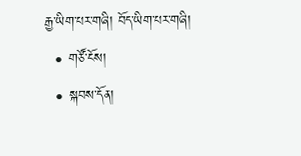རྒྱ་ཡིག་པར་གཞི། བོད་ཡིག་པར་གཞི།
  • གཙོ་ངོས།
  • སྐབས་དོན།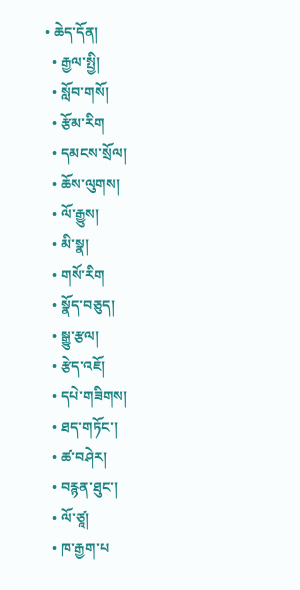• ཆེད་དོན།
  • རྒྱལ་སྤྱི།
  • སློབ་གསོ།
  • རྩོམ་རིག
  • དམངས་སྲོལ།
  • ཆོས་ལུགས།
  • ལོ་རྒྱུས།
  • མི་སྣ།
  • གསོ་རིག
  • སྣོད་བཅུད།
  • སྒྱུ་རྩལ།
  • རྩེད་འཇོ།
  • དཔེ་གཟིགས།
  • ཐད་གཏོང་།
  • ཚ་བཤེར།
  • བརྙན་ཐུང་།
  • ལོ་ཙཱ།
  • ཁ་རྒྱག་པ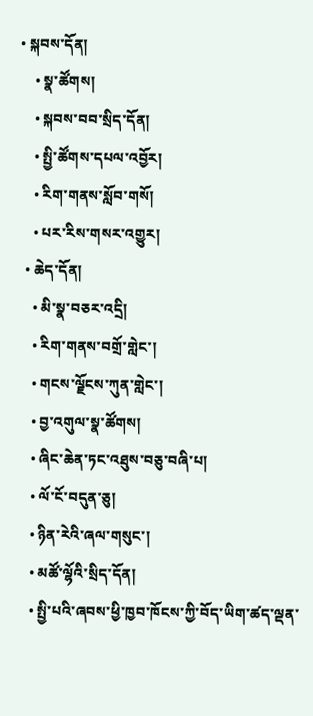• སྐབས་དོན།
    • སྣ་ཚོགས།
    • སྐབས་བབ་སྲིད་དོན།
    • སྤྱི་ཚོགས་དཔལ་འབྱོར།
    • རིག་གནས་སློབ་གསོ།
    • པར་རིས་གསར་འགྱུར།
  • ཆེད་དོན།
    • མི་སྣ་བཅར་འདྲི།
    • རིག་གནས་བགྲོ་གླེང་།
    • གངས་ལྗོངས་ཀུན་གླེང་།
    • བྱ་འགུལ་སྣ་ཚོགས།
    • ཞིང་ཆེན་ཏང་འཐུས་བཅུ་བཞི་པ།
    • ལོ་ངོ་བདུན་ཅུ།
    • ཉིན་རེའི་ཞལ་གསུང་།
    • མཚོ་ལྷོའི་སྲིད་དོན།
    • སྤྱི་པའི་ཞབས་ཕྱི་ཁྱབ་ཁོངས་ཀྱི་བོད་ཡིག་ཚད་ལྡན་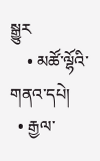སྒྱུར
    • མཚོ་ལྷོའི་གནའ་དཔེ།
  • རྒྱལ་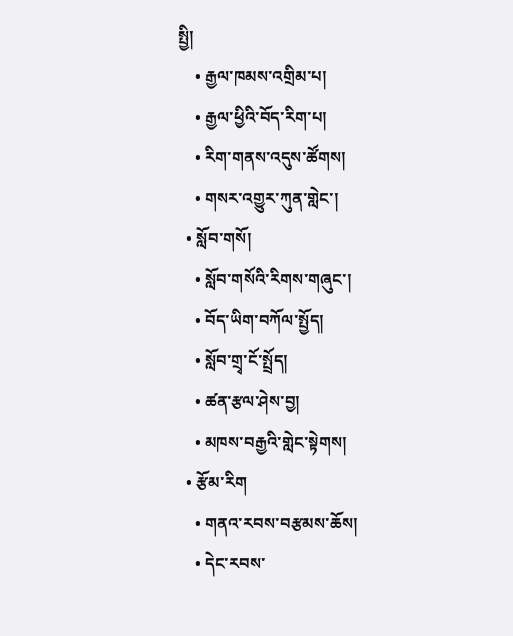སྤྱི།
    • རྒྱལ་ཁམས་འགྲིམ་པ།
    • རྒྱལ་ཕྱིའི་བོད་རིག་པ།
    • རིག་གནས་འདུས་ཚོགས།
    • གསར་འགྱུར་ཀུན་གླེང་།
  • སློབ་གསོ།
    • སློབ་གསོའི་རིགས་གཞུང་།
    • བོད་ཡིག་བཀོལ་སྤྱོད།
    • སློབ་གྲྭ་ངོ་སྤྲོད།
    • ཚན་རྩལ་ཤེས་བྱ།
    • མཁས་བརྒྱའི་གླེང་སྟེགས།
  • རྩོམ་རིག
    • གནའ་རབས་བརྩམས་ཆོས།
    • དེང་རབས་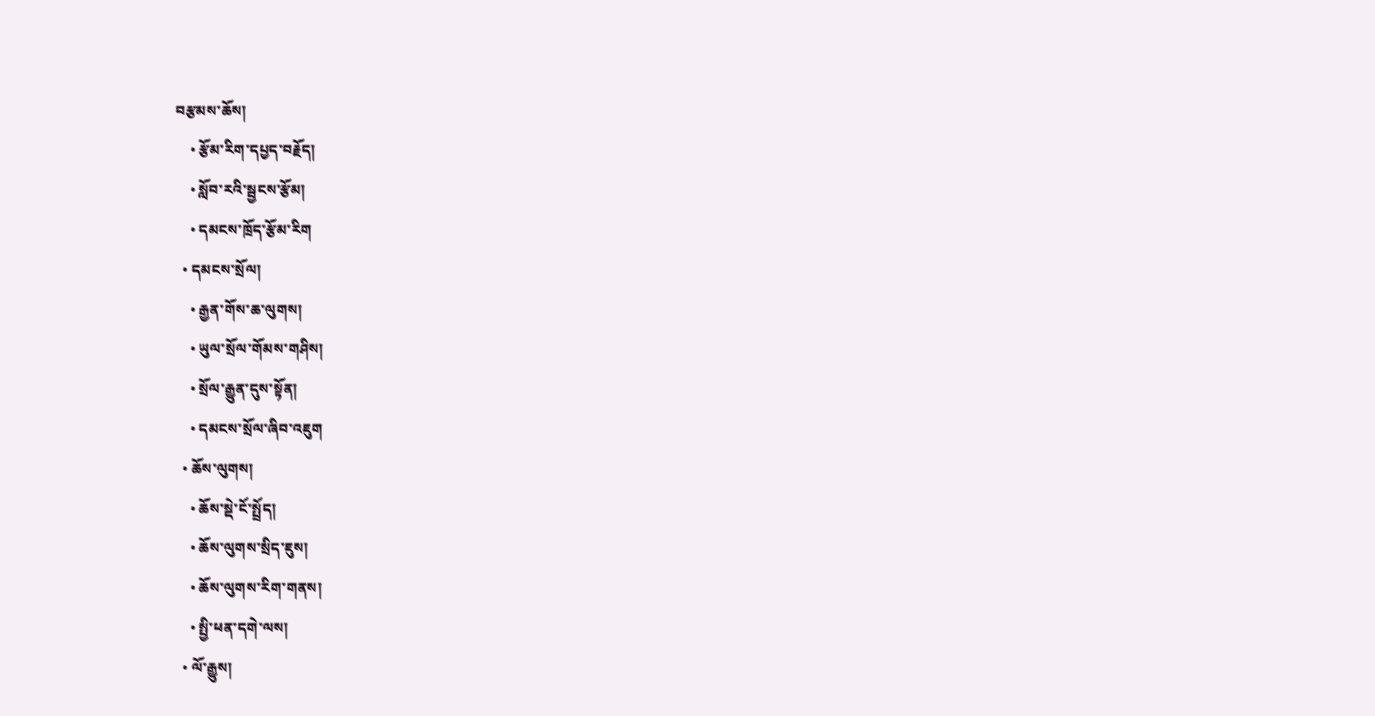བརྩམས་ཆོས།
    • རྩོམ་རིག་དཔྱད་བརྗོད།
    • སློབ་རའི་སྦྱངས་རྩོམ།
    • དམངས་ཁྲོད་རྩོམ་རིག
  • དམངས་སྲོལ།
    • རྒྱན་གོས་ཆ་ལུགས།
    • ཡུལ་སྲོལ་གོམས་གཤིས།
    • སྲོལ་རྒྱུན་དུས་སྟོན།
    • དམངས་སྲོལ་ཞིབ་འཇུག
  • ཆོས་ལུགས།
    • ཆོས་སྡེ་ངོ་སྤྲོད།
    • ཆོས་ལུགས་སྲིད་ཇུས།
    • ཆོས་ལུགས་རིག་གནས།
    • སྤྱི་ཕན་དགེ་ལས།
  • ལོ་རྒྱུས།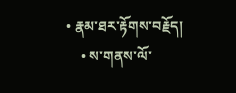• རྣམ་ཐར་རྟོགས་བརྗོད།
    • ས་གནས་ལོ་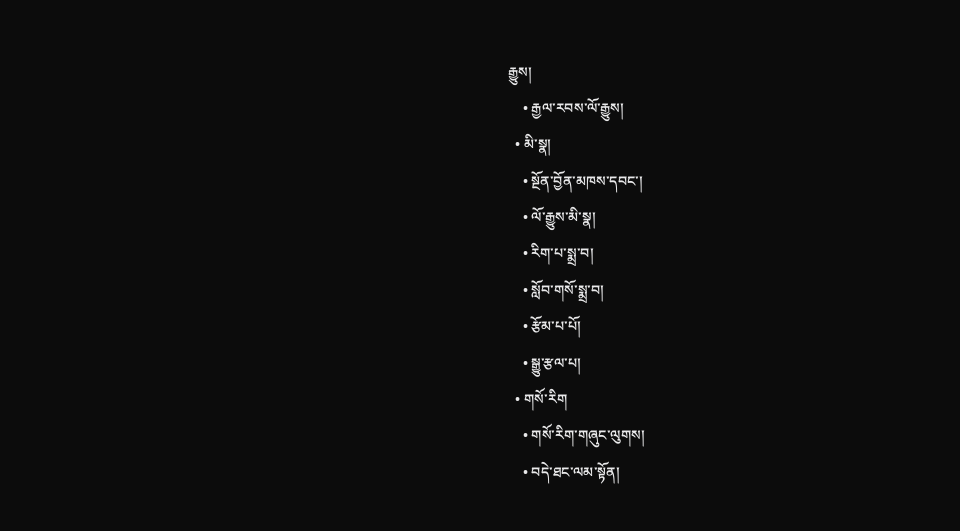རྒྱུས།
    • རྒྱལ་རབས་ལོ་རྒྱུས།
  • མི་སྣ།
    • སྔོན་བྱོན་མཁས་དབང་།
    • ལོ་རྒྱུས་མི་སྣ།
    • རིག་པ་སྨྲ་བ།
    • སློབ་གསོ་སྨྲ་བ།
    • རྩོམ་པ་པོ།
    • སྒྱུ་རྩལ་པ།
  • གསོ་རིག
    • གསོ་རིག་གཞུང་ལུགས།
    • བདེ་ཐང་ལམ་སྟོན།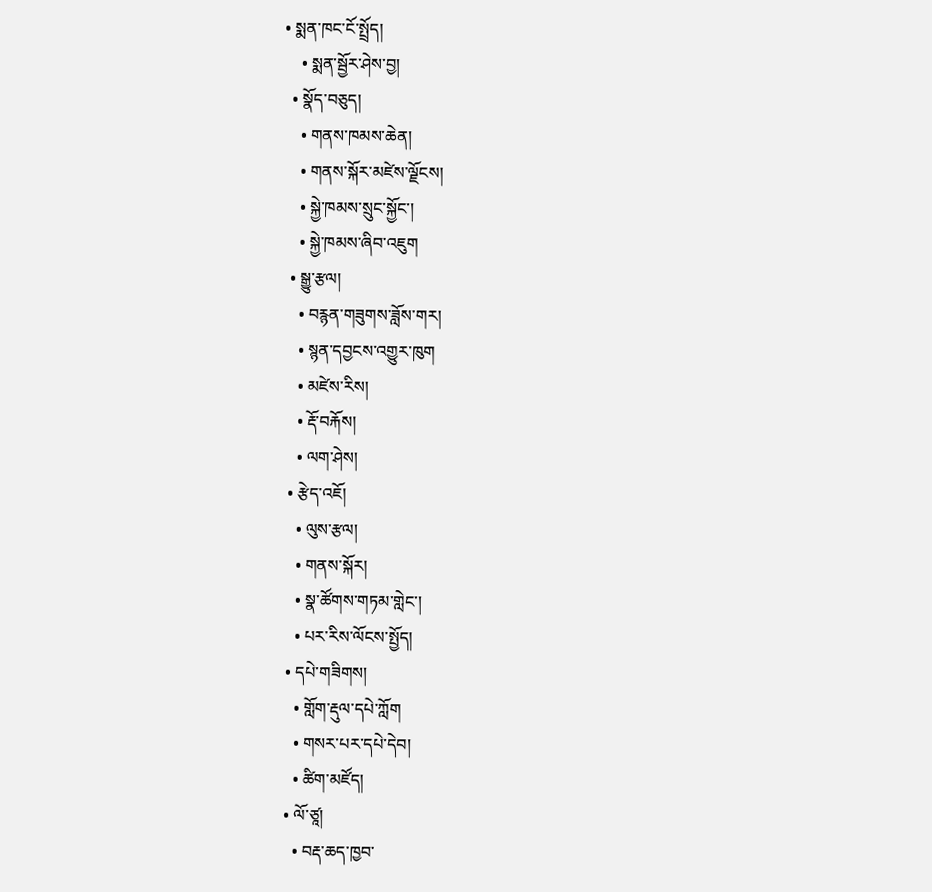• སྨན་ཁང་ངོ་སྤྲོད།
    • སྨན་སྦྱོར་ཤེས་བྱ།
  • སྣོད་བཅུད།
    • གནས་ཁམས་ཆེན།
    • གནས་སྐོར་མཛེས་ལྗོངས།
    • སྐྱེ་ཁམས་སྲུང་སྐྱོང་།
    • སྐྱེ་ཁམས་ཞིབ་འཇུག
  • སྒྱུ་རྩལ།
    • བརྙན་གཟུགས་ཟློས་གར།
    • སྙན་དབྱངས་འགྱུར་ཁུག
    • མཛེས་རིས།
    • རྡོ་བརྐོས།
    • ལག་ཤེས།
  • རྩེད་འཇོ།
    • ལུས་རྩལ།
    • གནས་སྐོར།
    • སྣ་ཚོགས་གཏམ་གླེང་།
    • པར་རིས་ལོངས་སྤྱོད།
  • དཔེ་གཟིགས།
    • གློག་རྡུལ་དཔེ་ཀློག
    • གསར་པར་དཔེ་དེབ།
    • ཚིག་མཛོད།
  • ལོ་ཙཱ།
    • བརྡ་ཆད་ཁྱབ་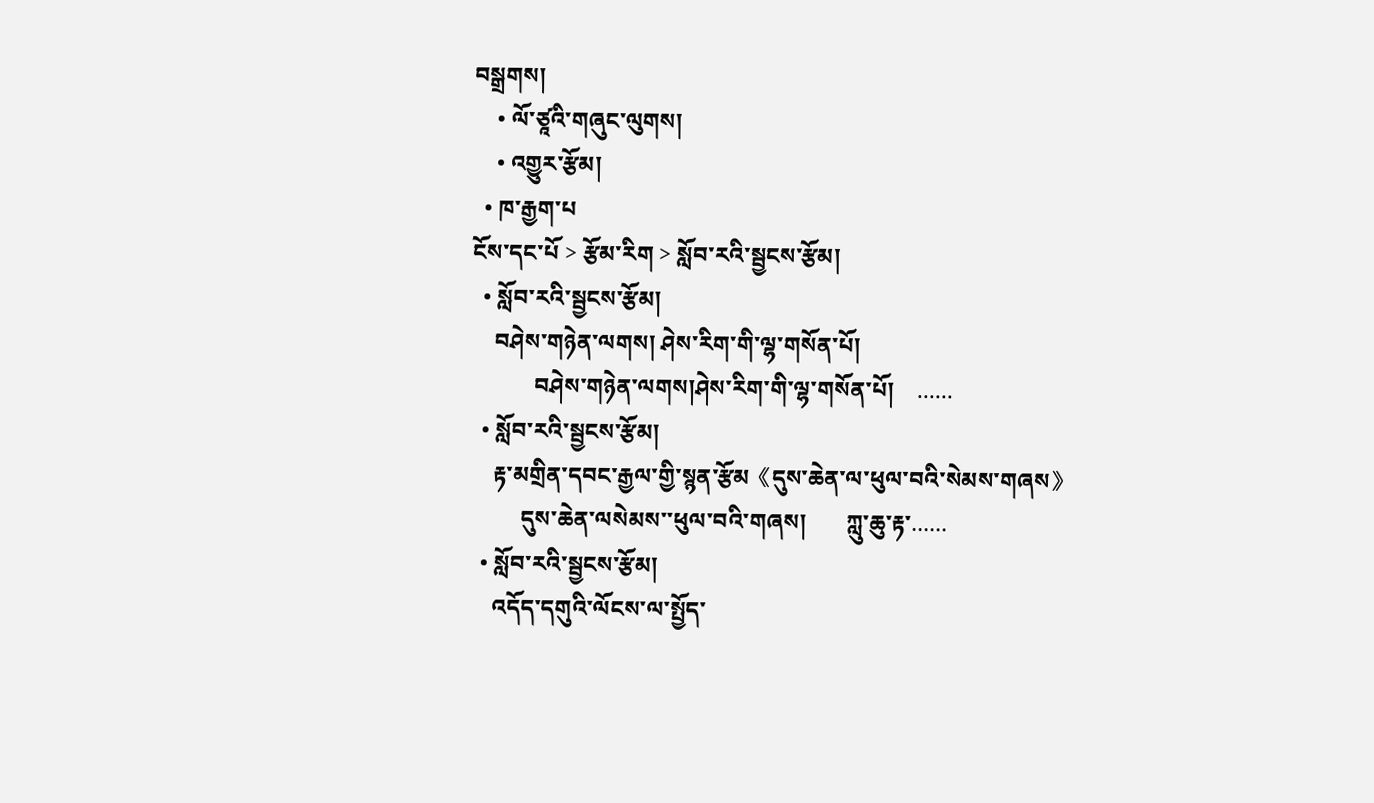བསྒྲགས།
    • ལོ་ཙཱའི་གཞུང་ལུགས།
    • འགྱུར་རྩོམ།
  • ཁ་རྒྱག་པ
ངོས་དང་པོ > རྩོམ་རིག > སློབ་རའི་སྦྱངས་རྩོམ།
  • སློབ་རའི་སྦྱངས་རྩོམ།
    བཤེས་གཉེན་ལགས། ཤེས་རིག་གི་ལྷ་གསོན་པོ།
           བཤེས་གཉེན་ལགས།ཤེས་རིག་གི་ལྷ་གསོན་པོ།    ......
  • སློབ་རའི་སྦྱངས་རྩོམ།
    རྟ་མགྲིན་དབང་རྒྱལ་གྱི་སྙན་རྩོམ《དུས་ཆེན་ལ་ཕུལ་བའི་སེམས་གཞས》
         དུས་ཆེན་ལསེམས་་ཕུལ་བའི་གཞས།       ཀླུ་ཆུ་རྟ་......
  • སློབ་རའི་སྦྱངས་རྩོམ།
    འདོད་དགུའི་ལོངས་ལ་སྤྱོད་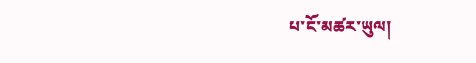པ་ངོ་མཚར་ཡུལ།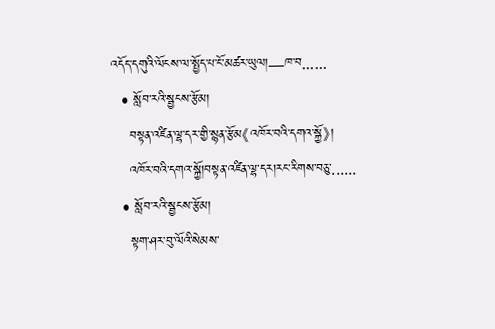འདོད་དགུའི་ལོངས་ལ་སྤྱོད་པ་ངོ་མཚར་ཡུལ།—ཁ་བ......
  • སློབ་རའི་སྦྱངས་རྩོམ།
    བསྟན་འཛིན་ལྷ་དར་གྱི་སྙན་རྩོམ《འཁོར་བའི་དགའ་སྐྱོ》།
    འཁོར་བའི་དགའ་སྐྱོ།བསྟན་འཛིན་ལྷ་དར།རང་རིགས་བཅུ་......
  • སློབ་རའི་སྦྱངས་རྩོམ།
    སྟག་ཤར་བུ་ལོའི་སེམས་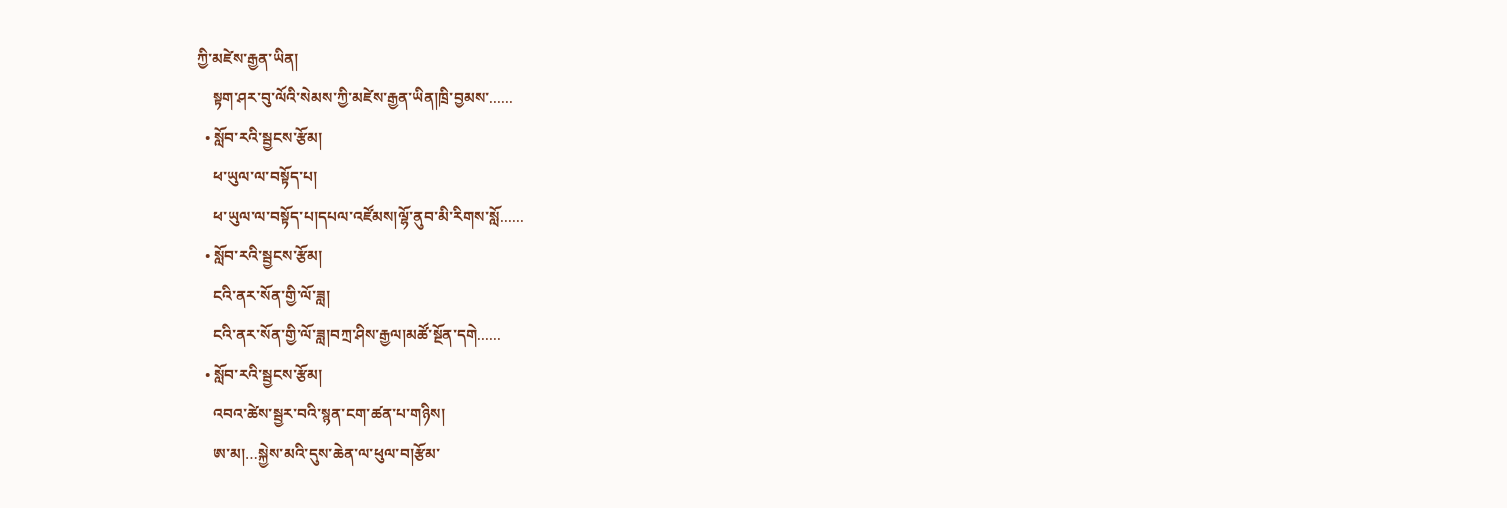ཀྱི་མཛེས་རྒྱན་ཡིན།
    སྟག་ཤར་བུ་ལོའི་སེམས་ཀྱི་མཛེས་རྒྱན་ཡིན།ཁྲི་བྱམས་......
  • སློབ་རའི་སྦྱངས་རྩོམ།
    ཕ་ཡུལ་ལ་བསྟོད་པ།
    ཕ་ཡུལ་ལ་བསྟོད་པ།དཔལ་འཛོམས།ལྷོ་ནུབ་མི་རིགས་སློ......
  • སློབ་རའི་སྦྱངས་རྩོམ།
    ངའི་ནར་སོན་གྱི་ལོ་ཟླ།
    ངའི་ནར་སོན་གྱི་ལོ་ཟླ།བཀྲ་ཤིས་རྒྱལ།མཚོ་སྔོན་དགེ......
  • སློབ་རའི་སྦྱངས་རྩོམ།
    འབའ་ཚེས་སྦྱར་བའི་སྙན་ངག་ཚན་པ་གཉིས།
    ཨ་མ།…སྐྱེས་མའི་དུས་ཆེན་ལ་ཕུལ་བ།རྩོམ་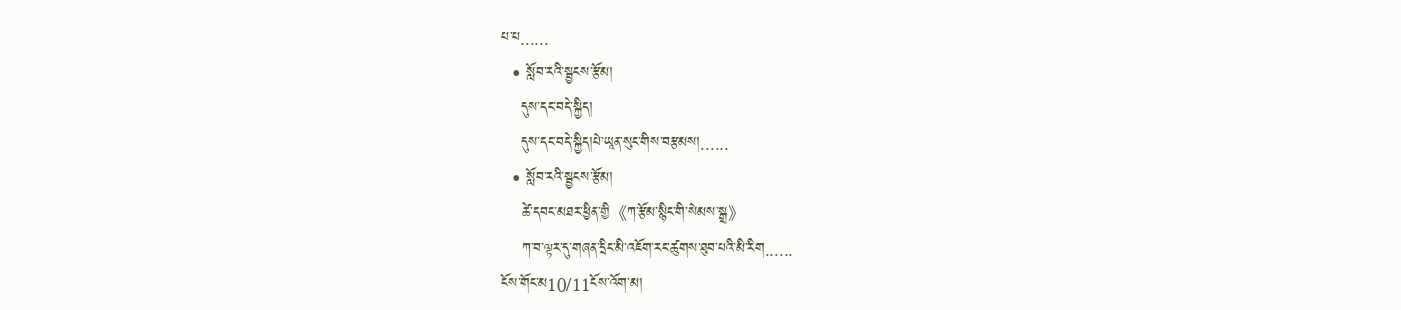པ་པ......
  • སློབ་རའི་སྦྱངས་རྩོམ།
    དུས་དང་བདེ་སྐྱིད།
    དུས་དང་བདེ་སྐྱིད།པེ་ཡཱན་སུང་གིས་བརྩམས།......
  • སློབ་རའི་སྦྱངས་རྩོམ།
    ཚེ་དབང་མཐར་ཕྱིན་གྱི《ཀ་རྩོམ་སྙིང་གི་སེམས་སྒྲ》
    ཀ་བ་ལྟར་དུ་གཞན་དྲིང་མི་འཇོག་རང་ཚུགས་ཐུབ་པའི་མི་རིག......
ངོས་གོང་མ10/11ངོས་འོག་མ།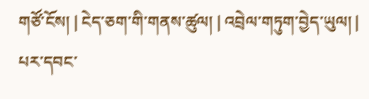གཙོ་ངོས། | ངེད་ཅག་གི་གནས་ཚུལ། | འབྲེལ་གཏུག་བྱེད་ཡུལ། | པར་དབང་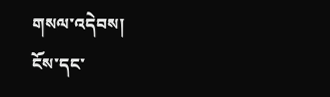གསལ་འདེབས།
ངོས་དང་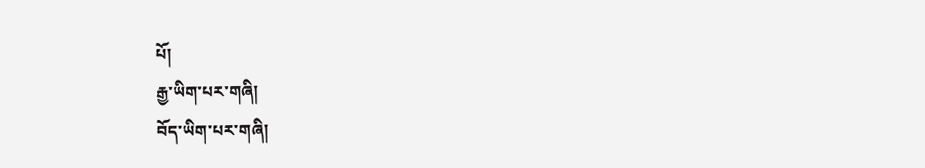པོ།
རྒྱ་ཡིག་པར་གཞི།
བོད་ཡིག་པར་གཞི།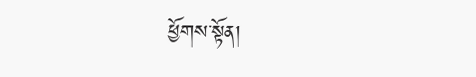ཕྱོགས་སྟོན།